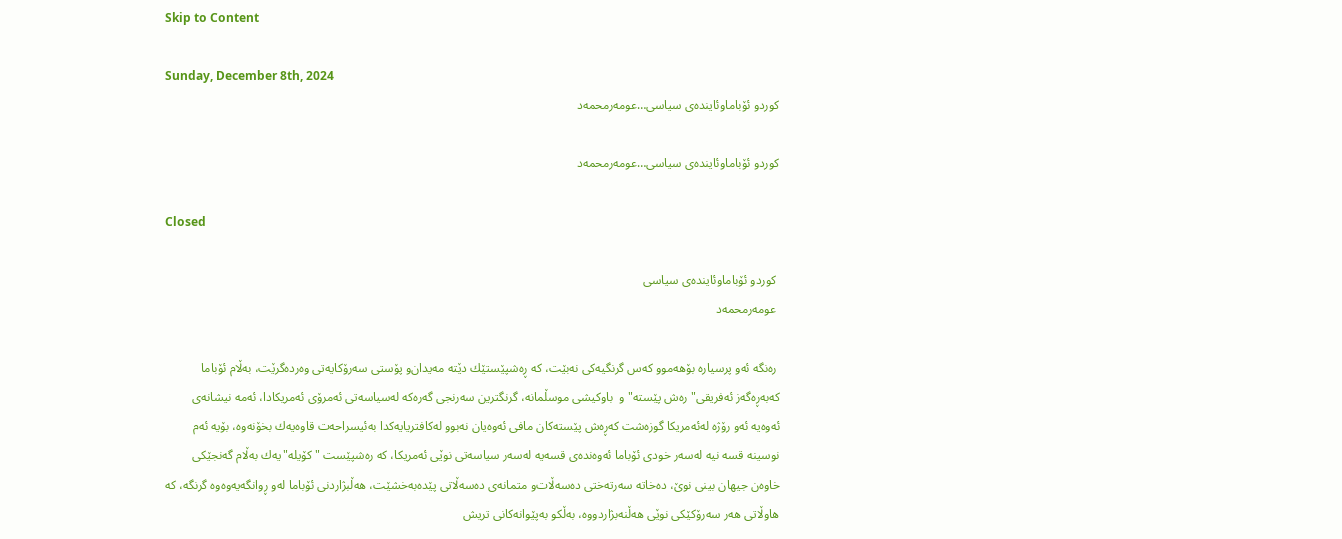Skip to Content

Sunday, December 8th, 2024
كورد‌و ئۆباما‌وئاینده‌ی‌ سیاسی‌…عومه‌رمحمه‌د

كورد‌و ئۆباما‌وئاینده‌ی‌ سیاسی‌…عومه‌رمحمه‌د

Closed

 كورد‌و ئۆباما‌وئاینده‌ی‌ سیاسی‌
 عومه‌رمحمه‌د

 ره‌نگه‌ ئه‌و پرسیاره‌ بۆهه‌موو كه‌س گرنگیه‌كی‌ نه‌بێت، كه‌ ڕه‌شپێستێك دێته‌ مه‌یدان‌و پۆستی‌ سه‌رۆكایه‌تی‌ وه‌رده‌گرێت، به‌ڵام ئۆباما كه‌به‌ڕه‌گه‌ز ئه‌فریقی" ره‌ش پێسته‌"و  باوكیشی‌ موسڵمانه‌، گرنگترین سه‌رنجی‌ گه‌ره‌كه‌ له‌سیاسه‌تی‌ ئه‌مرۆی‌ ئه‌مریكادا، ئه‌مه‌ نیشانه‌ی‌ ئه‌وه‌یه‌ ئه‌و رۆژه‌ له‌ئه‌مریكا گوزه‌شت كه‌ڕه‌ش پێسته‌كان مافی‌ ئه‌وه‌یان نه‌بوو له‌كافتریایه‌كدا به‌ئیسراحه‌ت قاوه‌یه‌ك بخۆنه‌وه‌، بۆیه‌ ئه‌م نوسینه‌ قسه‌ نیه‌ له‌سه‌ر خودی‌ ئۆباما ئه‌وه‌نده‌ی‌ قسه‌یه‌ له‌سه‌ر سیاسه‌تی‌ نوێی‌ ئه‌مریكا، كه‌ ره‌شپێست " كۆیله‌"یه‌ك به‌ڵام گه‌نجێكی‌ خاوه‌ن جیهان بینی‌ نوێ‌، ده‌خاته‌ سه‌رته‌ختی‌ ده‌سه‌ڵات‌و متمانه‌ی‌ ده‌سه‌ڵاتی‌ پێده‌به‌خشێت، هه‌ڵبژاردنی‌ ئۆباما له‌و ڕوانگه‌یه‌وه‌وه‌ گرنگه‌، كه‌ هاوڵاتی‌ هه‌ر سه‌رۆكێكی‌ نوێی‌ هه‌ڵنه‌بژاردووه‌، به‌ڵكو به‌پێوانه‌كانی‌ تریش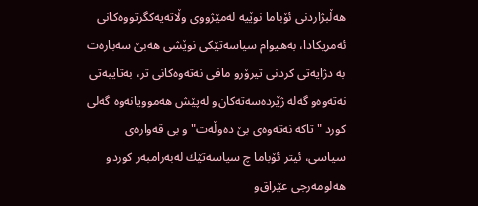هه‌ڵبژاردنی‌ ئۆباما نوێیه‌ له‌مێژووی‌ وڵاته‌یه‌كگرتووه‌كانی‌ ئه‌مریكادا، به‌هیوام سیاسه‌تێكی‌ نوێشی‌ هه‌بێ‌ سه‌باره‌ت به‌ دژایه‌تی‌ كردنی‌ تیرۆرو مافی‌ نه‌ته‌وه‌كانی‌ تر، به‌تایبه‌تی‌ نه‌ته‌وه‌و گه‌له‌ ژێرده‌سه‌ته‌كان‌و له‌پێش هه‌موویانه‌وه‌ گه‌لی‌ كورد " تاكه‌ نه‌ته‌وه‌ی‌ بێ‌ ده‌وڵه‌ت" و بی‌ قه‌واره‌ی‌ سیاسی‌، ئیتر ئۆباما چ سیاسه‌تێك له‌به‌رامبه‌ر كورد‌و هه‌لومه‌رجی‌ عێراق‌و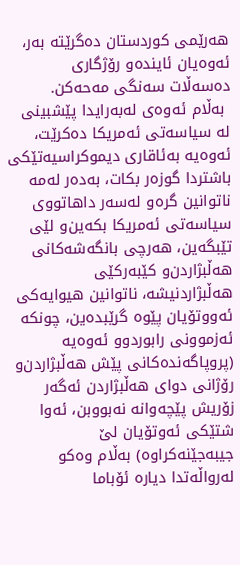هه‌رێمی‌ كوردستان ده‌گرێته‌ به‌ر، ئه‌وه‌یان ئاینده‌‌و رۆژگاری‌ ده‌سه‌ڵات سه‌نگی‌ مه‌حه‌كن.
 به‌ڵام ئه‌وه‌ی‌ له‌به‌رایدا پێشبینی‌ له‌ سیاسه‌تی‌ ئه‌مریكا ده‌كرێت، ئه‌وه‌یه‌ به‌ئاقاری‌ دیموكراسیه‌تێكی‌ باشتردا گوزه‌ر بكات، به‌ده‌ر له‌مه‌ ناتوانین گره‌و له‌سه‌ر داهاتووی‌ سیاسه‌تی‌ ئه‌مریكا بكه‌ین‌و لێی‌ تێبگه‌ین، هه‌رچی‌ بانگه‌شه‌كانی‌ هه‌ڵبژاردن‌و كێبه‌ركێی‌ هه‌ڵبژاردنیشه‌، ناتوانین هیوایه‌كی‌ ئه‌ووتۆیان پێوه‌ گرێبده‌ین، چونكه‌ ئه‌زموونی‌ رابوردوو ئه‌وه‌یه‌ (پروپاگه‌نده‌كانی‌ پێش هه‌ڵبژاردن‌و رۆژانی‌ دوای‌ هه‌ڵبژاردن ئه‌گه‌ر زۆریش پێچه‌وانه‌ نه‌بووبن، ئه‌وا شتێكی‌ ئه‌وتۆیان لێ جیبه‌جێنه‌كراوه‌) به‌ڵام وه‌كو له‌رواڵه‌تدا دیاره‌ ئۆباما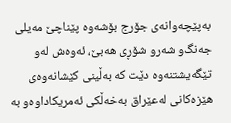به‌پێچه‌وانه‌ی‌ جۆرج بۆشه‌وه‌ پێناچێ‌ مه‌یلی‌ جه‌نگ‌و شه‌رو شۆڕی‌ هه‌بێ‌، ئه‌وه‌ش له‌و تێگه‌یشتنه‌وه‌ دێت كه‌ به‌ڵینی‌ كێشانه‌وه‌ی‌ هێزه‌كانی‌ له‌عێراق به‌خه‌ڵكی‌ ئه‌مریكاداوه‌‌و به‌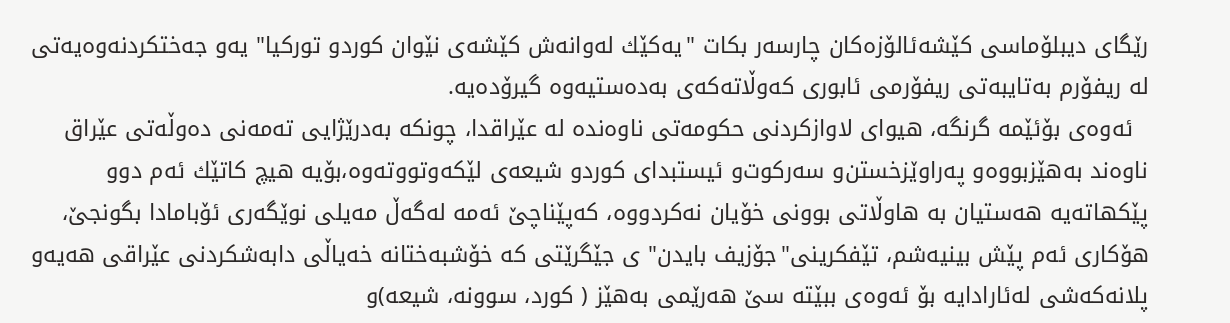رێگای‌ دیبلۆماسی‌ كێشه‌ئالۆزه‌كان چارسه‌ر بكات "یه‌كێك له‌وانه‌ش كێشه‌ی‌ نێوان كوردو توركیا" یه‌‌و جه‌ختكردنه‌وه‌یه‌تی‌ له‌ ریفۆرم به‌تایبه‌تی‌ ریفۆرمی‌ ئابوری‌ كه‌وڵاته‌كه‌ی‌ به‌ده‌ستیه‌وه‌ گیرۆده‌یه‌.
  ئه‌وه‌ی‌ بۆئێمه‌ گرنگه‌، هیوای‌ لاوازكردنی‌ حكومه‌تی‌ ناوه‌نده‌ له‌ عێراقدا، چونكه‌ به‌درێژایی‌ ته‌مه‌نی‌ ده‌وڵه‌تی‌ عێراق ناوه‌ند به‌هێزبووه‌و په‌راوێزخستن‌و سه‌ركوت‌و ئیستبدای‌ كوردو شیعه‌ی‌ لێكه‌وتووته‌وه‌،بۆیه‌ هیچ كاتێك ئه‌م دوو پێكهاته‌یه‌ هه‌ستیان به‌ هاوڵاتی‌ بوونی‌ خۆیان نه‌كردووه‌، كه‌پێناچێ‌ ئه‌مه‌ له‌گه‌ڵ مه‌یلی‌ نوێگه‌ری‌ ئۆبامادا بگونجێ‌، هۆكاری‌ ئه‌م پێش بینیه‌شم، تێفكرینی‌"جۆزیف بایدن" ی‌ جێگرێتی‌ كه‌ خۆشبه‌ختانه‌ خه‌یاڵی‌ دابه‌شكردنی‌ عێراقی‌ هه‌یه‌و پلانه‌كه‌شی‌ له‌ئارادایه‌ بۆ ئه‌وه‌ی‌ ببێته‌ سێ‌ هه‌رێمی‌ به‌هێز ( كورد، سوونه‌، شیعه‌)و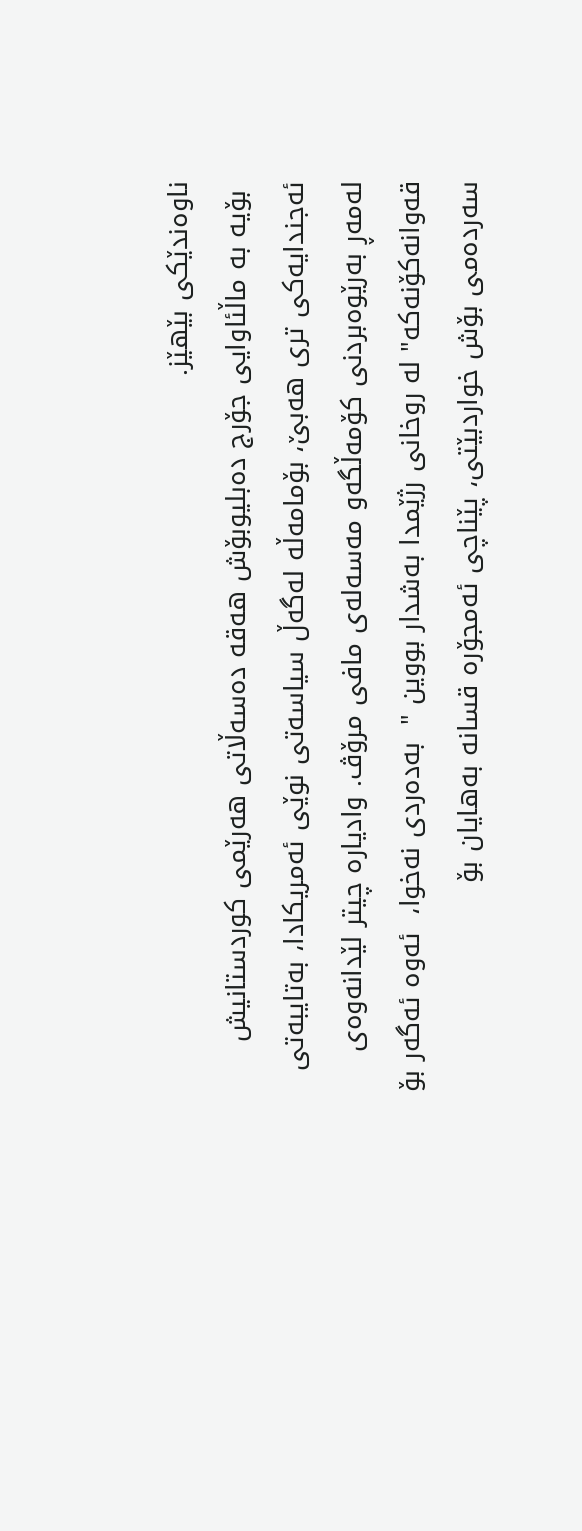ناوه‌ندێكی‌ بێهێز.
 بۆیه‌ به‌ ماڵئاوایی‌ جۆرج ده‌بلیوبۆش هه‌قه‌ ده‌سه‌ڵاتی‌ هه‌رێمی‌ كوردستانیش ئه‌جندایه‌كی‌ تری‌ هه‌بێ‌، بۆمامه‌ڵه‌ له‌گه‌ڵ سیاسه‌تی‌ نوێی‌ ئه‌مریكادا، به‌تایبه‌تی‌ له‌مه‌ڕ به‌رێوه‌بردنی‌ كۆمه‌ڵگه‌و مه‌سه‌له‌ی‌ مافی‌ مرۆڤ. وادیاره‌ چیتر لێدانه‌وه‌ی‌ قه‌وانه‌كۆنه‌كه‌" له‌ روخانی‌ رژێمدا به‌شدار بووین "  به‌ده‌ردی‌ نه‌خوا،  ئه‌وه‌ ئه‌گه‌ر بۆ سه‌رده‌می‌ بۆش خواردبێتی‌، پێناچی‌ ئه‌مجۆره‌ قسانه‌ به‌هایان بۆ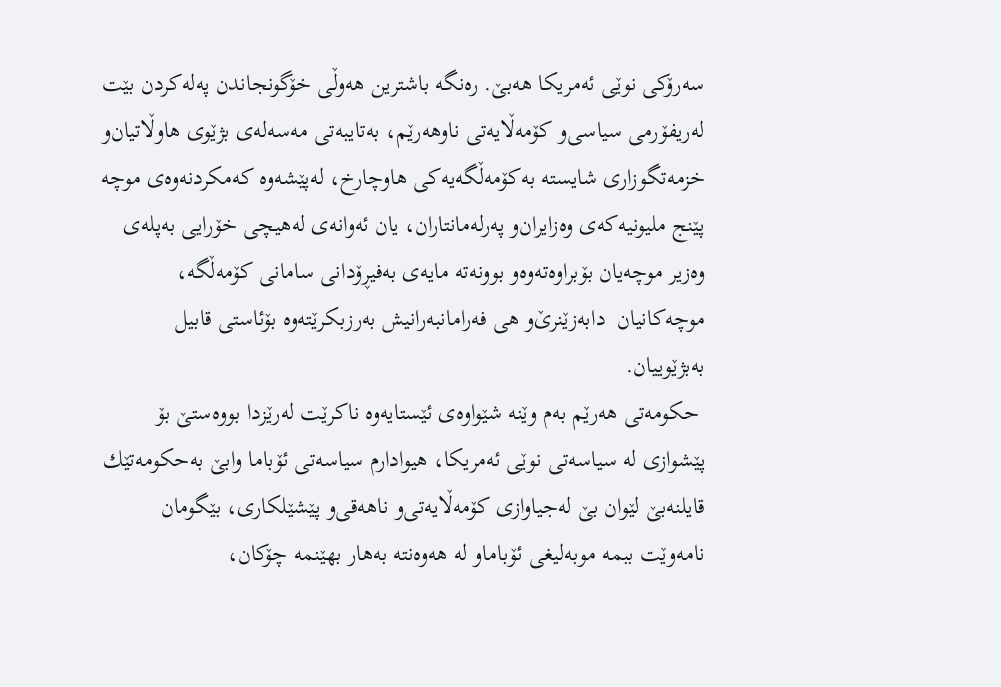سه‌رۆكی‌ نوێی‌ ئه‌مریكا هه‌بێ‌. ره‌نگه‌ باشترین هه‌وڵی‌ خۆگونجاندن په‌له‌كردن بێت له‌ریفۆرمی‌ سیاسی‌‌و كۆمه‌ڵایه‌تی‌ ناوهه‌رێم، به‌تایبه‌تی‌ مه‌سه‌له‌ی‌ بژێوی‌ هاوڵاتیان‌و خزمه‌تگوزاری‌ شایسته‌ به‌كۆمه‌ڵگه‌یه‌كی‌ هاوچارخ، له‌پێشه‌وه‌ كه‌مكردنه‌وه‌ی‌ موچه‌ پێنج ملیونیه‌كه‌ی‌ وه‌زایران‌و په‌رله‌مانتاران، یان ئه‌وانه‌ی‌ له‌هیچی‌ خۆرایی‌ به‌پله‌ی‌ وه‌زیر موچه‌یان بۆبراوه‌ته‌وه‌‌و بوونه‌ته‌ مایه‌ی‌ به‌فیڕۆدانی‌ سامانی‌ كۆمه‌ڵگه‌، موچه‌كانیان  دابه‌زێنرێ‌و هی‌ فه‌رامانبه‌رانیش به‌رزبكرێته‌وه‌ بۆئاستی‌ قابیل به‌بژێوییان.
 حكومه‌تی‌ هه‌رێم به‌م وێنه‌ شێواوه‌ی‌ ئێستایه‌وه‌ ناكرێت له‌رێزدا بووه‌ستێ‌ بۆ پێشوازی‌ له‌ سیاسه‌تی‌ نوێی‌ ئه‌مریكا، هیوادارم سیاسه‌تی‌ ئۆباما وابێ‌ به‌حكومه‌تێك قایلنه‌بێ‌ لێوان بێ‌ له‌جیاوازی‌ كۆمه‌ڵایه‌تی‌‌و ناهه‌قی‌‌و پێشێلكاری‌، بێگومان نامه‌وێت ببمه‌ موبه‌لیغی‌ ئۆباماو له‌ هه‌وه‌نته‌ به‌هار بهێنمه‌ چۆكان،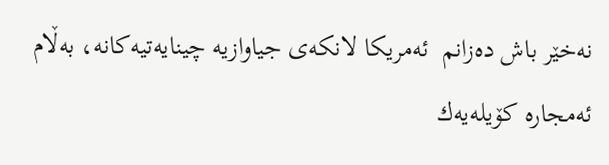نه‌خێر باش ده‌زانم  ئه‌مریكا لانكه‌ی‌ جیاوازیه‌ چینایه‌تیه‌كانه‌، به‌ڵام ئه‌مجاره‌ كۆیله‌یه‌ك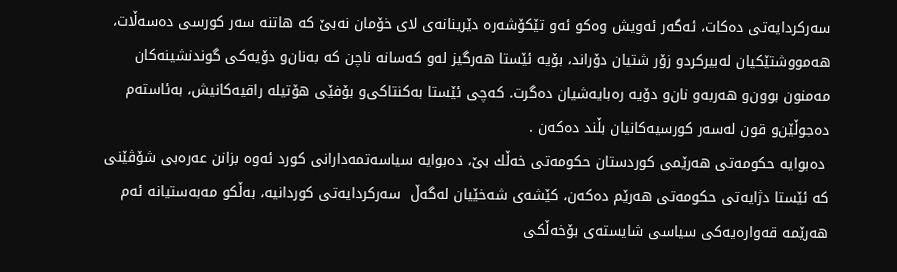سه‌ركردایه‌تی‌ ده‌كات، ئه‌گه‌ر ئه‌ویش وه‌كو ئه‌و تێكۆشه‌ره‌ دێرینانه‌ی‌ لای‌ خۆمان نه‌بێ‌ كه‌ هاتنه‌ سه‌ر كورسی‌ ده‌سه‌ڵات، هه‌مووشتێكیان له‌بیركرد‌و زۆر شتیان دۆراند، بۆیه‌ ئێستا هه‌رگیز له‌و كه‌سانه‌ ناچن كه‌ به‌نان‌و دۆیه‌كی‌ گوندنشینه‌كان مه‌منون بوون‌و هه‌ربه‌و نان‌و دۆیه‌ ره‌بایه‌شیان ده‌گرت. كه‌چی‌ ئێستا به‌كنتاكی‌‌و بۆفێی‌ هۆتیله‌ راقیه‌كانیش، به‌ئاسته‌م ده‌جوڵێن‌و قون له‌سه‌ر كورسیه‌كانیان بڵند ده‌كه‌ن .
 ده‌بوایه‌ حكومه‌تی‌ هه‌رێمی‌ كوردستان حكومه‌تی‌ خه‌ڵك بێ‌، ده‌بوایه‌ سیاسه‌تمه‌دارانی‌ كورد ئه‌وه‌ بزانن عه‌ره‌بی‌ شۆڤێنی‌ كه‌ ئێستا دژایه‌تی‌ حكومه‌تی‌ هه‌رێم ده‌كه‌ن، كێشه‌ی‌ شه‌خێیان له‌گه‌ڵ  سه‌ركردایه‌تی‌ كوردانیه‌، به‌ڵكو مه‌به‌ستیانه‌ ئه‌م هه‌رێمه‌ قه‌واره‌یه‌كی‌ سیاسی‌ شایسته‌ی‌ بۆخه‌ڵكی‌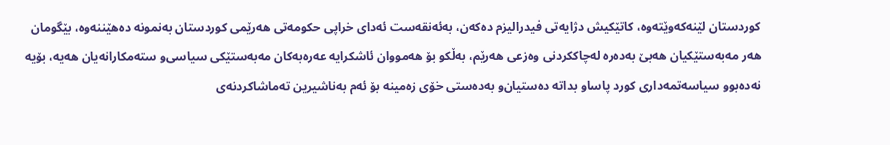كوردستان لێنه‌كه‌وێته‌وه‌، كاتێكیش دژایه‌تی‌ فیدرالیزم ده‌كه‌ن، به‌ئه‌نقه‌ست ئه‌دای‌ خراپی‌ حكومه‌تی‌ هه‌رێمی‌ كوردستان به‌نمونه‌ ده‌هێننه‌وه‌، بێگومان هه‌ر مه‌به‌ستێكیان هه‌بێ‌ به‌ده‌ره‌ له‌چاككردنی‌ وه‌زعی‌ هه‌رێم، به‌ڵكو بۆ هه‌مووان ئاشكرایه‌ عه‌ره‌به‌كان مه‌به‌ستێكی‌ سیاسی‌و سته‌مكارانه‌یان هه‌یه‌، بۆیه‌ نه‌ده‌بوو سیاسه‌تمه‌داری‌ كورد پاساو بداته‌ ده‌ستیان‌و به‌ده‌ستی‌ خۆی‌ زه‌مینه‌ بۆ ئه‌م به‌ناشیرین ته‌ماشاكردنه‌ی‌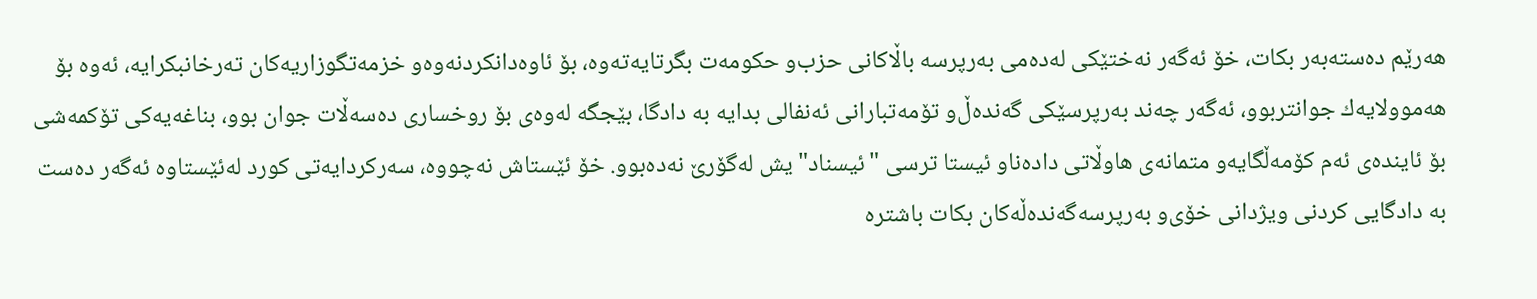هه‌رێم ده‌سته‌به‌ر بكات، خۆ ئه‌گه‌ر نه‌ختێكی‌ له‌ده‌می‌ به‌رپرسه‌ باڵاكانی‌ حزب‌و حكومه‌ت بگرتایه‌ته‌وه‌، بۆ ئاوه‌دانكردنه‌وه‌و خزمه‌تگوزاریه‌كان ته‌رخانبكرایه‌، ئه‌وه‌ بۆ هه‌موولایه‌ك جوانتربوو، ئه‌گه‌ر چه‌ند به‌رپرسێكی‌ گه‌نده‌ڵ‌و تۆمه‌تبارانی‌ ئه‌نفالی‌ بدایه‌ به‌ دادگا، بێجگه‌ له‌وه‌ی‌ بۆ روخساری‌ ده‌سه‌ڵات جوان بوو، بناغه‌یه‌كی‌ تۆكمه‌شی‌ بۆ ئاینده‌ی‌ ئه‌م كۆمه‌ڵگایه‌و متمانه‌ی‌ هاوڵاتی‌ داده‌نا‌و ئیستا ترسی‌ "ئیسناد"یش له‌گۆرێ‌ نه‌ده‌بوو. خۆ ئێستاش نه‌چووه‌، سه‌ركردایه‌تی‌ كورد له‌ئێستاوه‌ ئه‌گه‌ر ده‌ست به‌ دادگایی‌ كردنی‌ ویژدانی‌ خۆی‌‌و به‌رپرسه‌گه‌نده‌ڵه‌كان بكات باشتره‌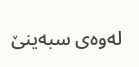له‌وه‌ی‌ سبه‌ینێ‌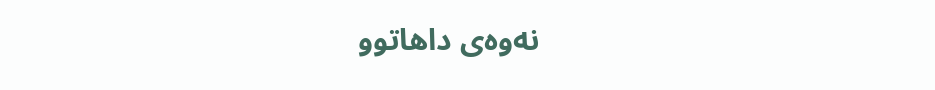نه‌وه‌ی‌ داهاتوو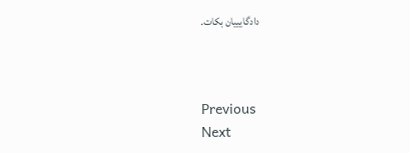دادگایییان بكات.



Previous
Next